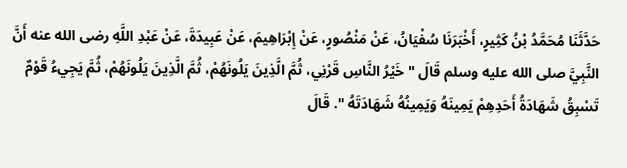حَدَّثَنَا مُحَمَّدُ بْنُ كَثِيرٍ، أَخْبَرَنَا سُفْيَانُ، عَنْ مَنْصُورٍ، عَنْ إِبْرَاهِيمَ، عَنْ عَبِيدَةَ، عَنْ عَبْدِ اللَّهِ رضى الله عنه أَنَّ النَّبِيَّ صلى الله عليه وسلم قَالَ " خَيْرُ النَّاسِ قَرْنِي، ثُمَّ الَّذِينَ يَلُونَهُمْ، ثُمَّ الَّذِينَ يَلُونَهُمْ، ثُمَّ يَجِيءُ قَوْمٌ تَسْبِقُ شَهَادَةُ أَحَدِهِمْ يَمِينَهُ وَيَمِينُهُ شَهَادَتَهُ ". قَالَ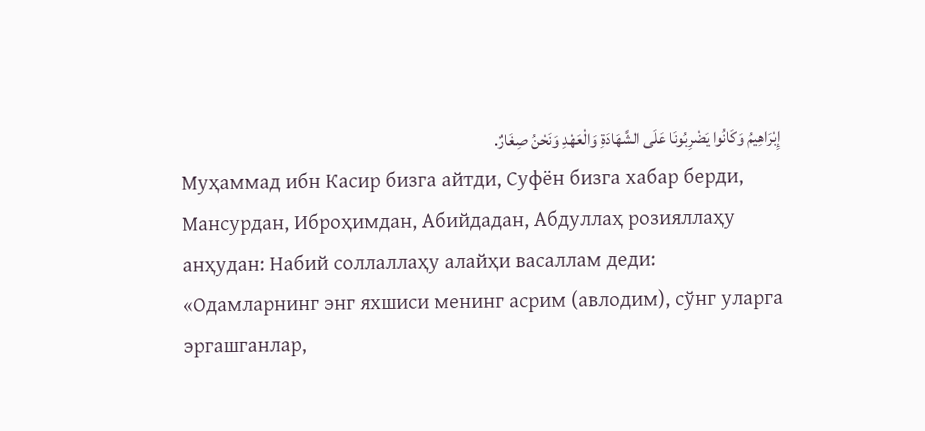إِبْرَاهِيمُ وَكَانُوا يَضْرِبُونَا عَلَى الشَّهَادَةِ وَالْعَهْدِ وَنَحْنُ صِغَارٌ.
Муҳаммад ибн Касир бизга айтди, Суфён бизга хабар берди, Мансурдан, Иброҳимдан, Абийдадан, Абдуллаҳ розияллаҳу анҳудан: Набий соллаллаҳу алайҳи васаллам деди: «Одамларнинг энг яхшиси менинг асрим (авлодим), сўнг уларга эргашганлар,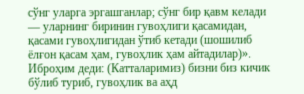сўнг уларга эргашганлар; сўнг бир қавм келади — уларнинг биринин гувоҳлиги қасамидан, қасами гувоҳлигидан ўтиб кетади (шошилиб ёлғон қасам ҳам, гувоҳлик ҳам айтадилар)». Иброҳим деди: (Катталаримиз) бизни биз кичик бўлиб туриб, гувоҳлик ва аҳд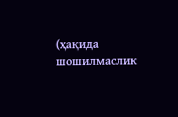(ҳақида шошилмаслик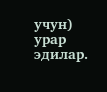учун) урар эдилар.